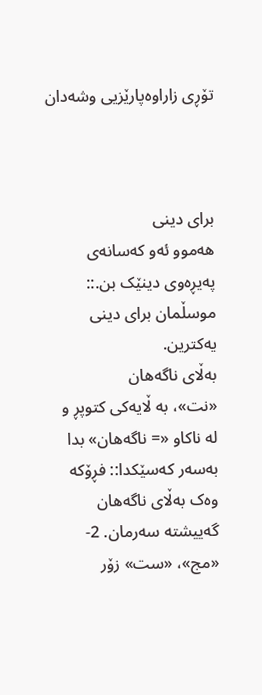تۆڕی زاراوەپارێزیی وشەدان



برای دینی
هەموو ئەو کەسانەی پەیڕەوی دینێک بن.:: موسڵمان برای دینی یەکترین.
بەڵای ناگەهان
«نت»، بە ڵایەکی کتوپڕ و لە ناکاو «= ناگەهان» بدا بەسەر کەسێکدا:: فڕۆکه وەک بەڵای ناگەهان گەییشته سەرمان. 2- «مج»، «ست» زۆر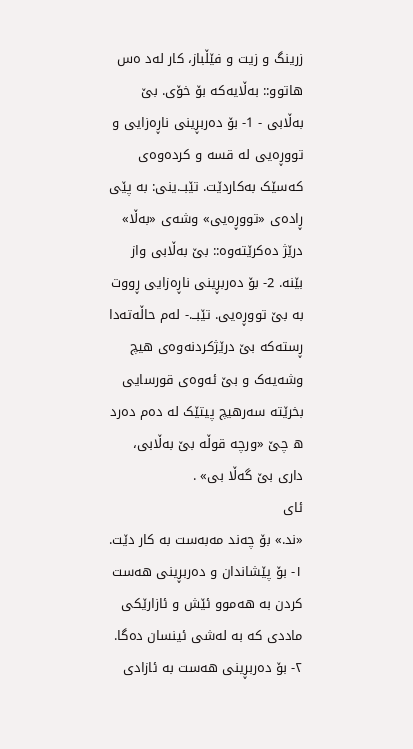زرینگ و زیت و فێڵباز، کار لەد ەس هاتوو:: بەڵایەکه بۆ خۆی. بێ بەڵابی - 1- بۆ دەربڕینی ناڕەزایی و تووڕەیی له قسە و کردەوەی کەسێک بەکاردێت. تێبــ.ینی: به پێی ڕادەی «تووڕەیی» وشەی «بەڵا» درێژ دەکرێتەوه:: بێ بەڵابی واز بێنه. 2- بۆ دەربڕینی ناڕەزایی ڕووت بە بێ تووڕەیی. تێبــ.- لەم حاڵەتەدا ڕستەکە بێ درێژکردنەوەی هیچ وشەیەک و بێ ئەوەی قورسایی بخرێته سەرهیچ پیتێک لە دەم دەرد ه چێ «ورچه قوڵه بێ بەڵابی، داری بێ گەڵا بی» .
ئای
«ند.» بۆ چەند مەبەست بە کار دێت. ۱- بۆ پێشاندان و دەربڕینی هەست کردن بە هەموو ئێش و ئازارێکی ماددی کە بە لەشی ئینسان دەگا. ۲- بۆ دەربڕینی هەست بە ئازادی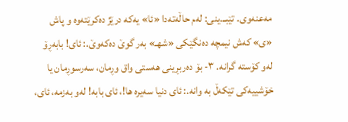مەعنەوی. تێبــ.ینی: لەم حاڵەتەدا «ئا» یەکە درێژ دەکرێتەوە و پاش «ی» کەش نیمچە دەنگێکی «شهـ» بەر گوێ دەکەوێ.: ئای! بابەڕۆ لەو کۆستە گرانە. ۳- بۆ دەربڕینی هەستی واق وڕمان، سەرسوڕمان یا خۆشییەکی تێکەڵ بە وانە.: ئای دنیا سەیرە ها!، ئای بابە! لەو بەزمە، ئای،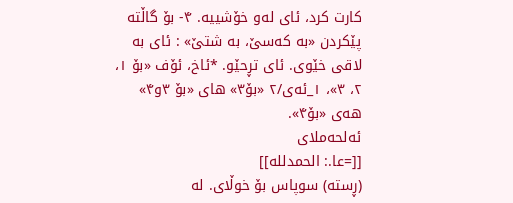کارت کرد، ئای لەو خۆشییە. ۴- بۆ گاڵتە پێکردن «بە کەسێ، بە شتێ» : ئای بە لاقی خێوی. ئای تڕحێو. ٭ئاخ، ئۆف «بۆ ۱، ۲، ۳»، ۱_ئەی/۲ «بۆ۳» های «بۆ ۳و۴» هەی «بۆ۴».
ئەلحەملای
[[=عا.: الحمدللە]]
(ڕستە) سوپاس بۆ خوڵای. لە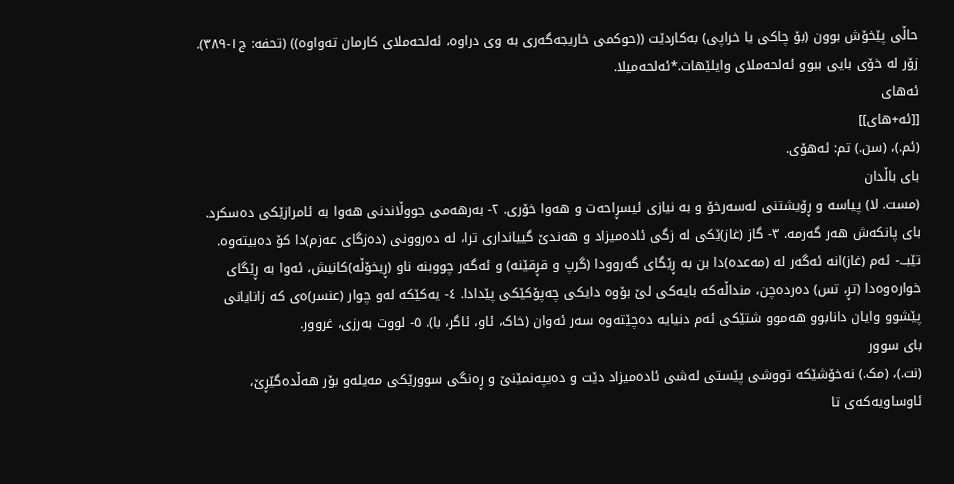حاڵی پێخۆش بوون (بۆ چاکی یا خراپی) بەکاردێت ((حوکمی خاریجەگەری بە وی دراوە، ئەلحەملای کارمان تەواوە)) (تحفە: ج١-٣٨٩). زۆر لە خۆی بایی ببوو ئەلحەملای وایلێهات.*ئەلحەمیلا.
ئەهای
[[ئە+های]]
(ئم.)، (سن.) تم: ئەهۆی.
بای باڵدان
(مست. لا) پیاسە و ڕۆیشتنی لەسەرخۆ و بە نیازی ئیسڕاحەت و هەوا خۆری. ٢- بەرهەمی جووڵاندنی هەوا بە ئامرازێکی دەسکرد. بای پانکەش هەر گەرمە. ٣- گاز (غاز)ێکی لە زگی ئادەمیزاد و هەندێ گییانداری ترا، لە دەروونی (دەزگای عەزم)دا کۆ دەبیتەوە. تێبــ.- ئەم (غاز)انە ئەگەر لە (مەعدە)دا بن بە ڕێگای گەروودا (گرپ و قڕقێنە) و ئەگەر چووبنە ناو (ڕیخۆڵە)کانیش، ئەوا بە ڕێگای خوارەوەدا (تڕ، تس) دەردەچن، منداڵەکە بایەکی لێ بۆوە دایکی چەپۆکێکی پێدادا. ٤- یەکێکە لەو چوار (عنسر)ەی کە زانایانی پێشوو وایان دانابوو هەموو شتێکی ئەم دنیایە دەچێتەوە سەر ئەوان (خاک، ئاو، ئاگر، با). ٥- لووت بەرزی، غروور.
بای سوور
(نت.)، (مک.) نەخۆشێکە تووشی پێستی لەشی ئادەمیزاد دێت و دەیپەنمێنێ و ڕەنگی سوورێکی مەیلەو بۆر هەڵدەگێڕێ، ئاوساویەکەی تا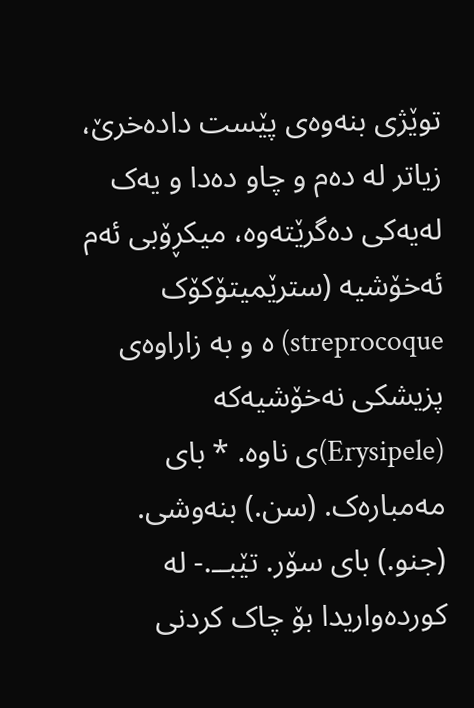توێژی بنەوەی پێست دادەخرێ، زیاتر لە دەم و چاو دەدا و یەک لەیەکی دەگرێتەوە، میکڕۆبی ئەم ئەخۆشیە (سترێمیتۆکۆک streprocoque) ە و بە زاراوەی پزیشکی نەخۆشیەکە (Erysipele)ی ناوە. * بای مەمبارەک. (سن.) بنەوشی. (جنو.) بای سۆر. تێبــ.- لە کوردەواریدا بۆ چاک کردنی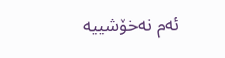ئەم نەخۆشییە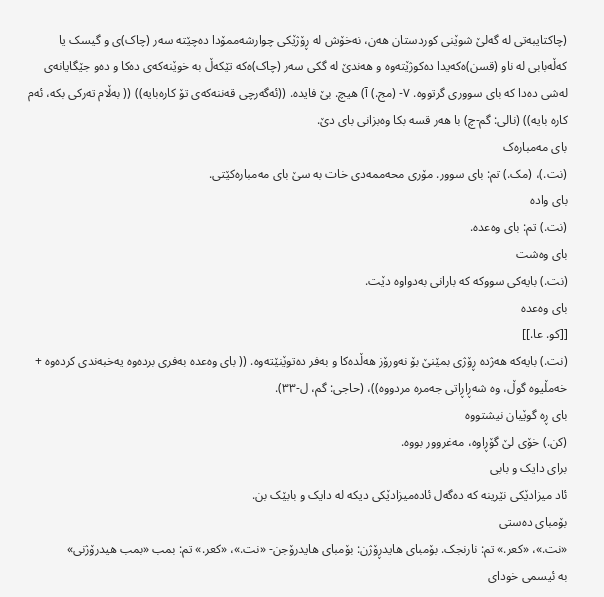(چاکتایبەتی لە گەلێ شوێنی کوردستان هەن، نەخۆش لە ڕۆژێکی چوارشەممۆدا دەچێتە سەر (چاک)ی و گیسک یا کەڵەبابی لە ناو (قسن)ەکەیدا دەکوژێتەوە و هەندێ لە گکی سەر (چاک)ەکە تێکەڵ بە خوێنەکەی دەکا و دەو جێگایانەی لەشی دەدا کە بای سووری گرتووە. ٧- (مج.) آ) هیچ. بێ فایدە. ((ئەگەرچی قەننەکەی تۆ کارەبایە)) (( بەڵام تەرکی بکە، ئەم کارە بایە)) (نالی: گم-چ) با هەر قسە بکا وەبزانی بای دێ.
بای مەمبارەک
(نت.)، (مک.) تم: بای سوور. مۆری محەممەدی خات بە سێ بای مەمبارەکێتی.
بای وادە
(نت.) تم: بای وەعدە.
بای وەشت
(نت.) بایەکی سووکە کە بارانی بەدواوە دێت.
بای وەعدە
[[کو. عا.]]
(نت.) بایەکە هەژدە ڕۆژی بمێنێ بۆ نەورۆز هەڵدەکا و بەفر دەتوێنێتەوە. (( بای وەعدە بەفری بردەوە یەخبەندی کردەوە + خەمڵیوە گوڵ، وە شەڕاڕاتی جەمرە مردووە))، (حاجی: گم، ل-٣٣).
بای ڕە گوێیان نیشتووە
(کن.) خۆی لێ گۆڕاوە، مەغروور بووە.
برای دایک و بابی
ئاد میزادێکی نێرینه که دەگەل ئادەمیزادێکی دیکە لە دایک و بابێک بن.
بۆمبای دەستی
«نت.»، «کعر.» تم: نارنجک. بۆمبای هایدڕۆژن: بۆمبای هایدرۆجن- «نت.»، «کعر.» تم: بمب «بمب هیدرۆژنی»
بە ئیسمی خودای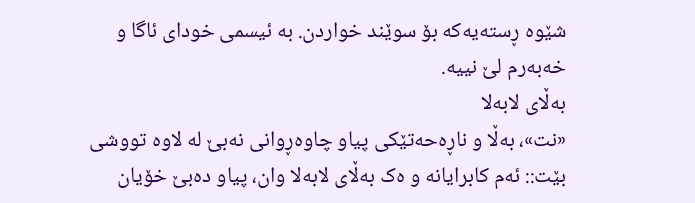شێوە ڕستەیەکە بۆ سوێند خواردن. بە ئیسمی خودای ئاگا و خەبەرم لێ نییە.
بەڵای لابەلا
«نت»، بەڵا و ناڕەحەتێکی پیاو چاوەڕوانی نەبێ لە لاوه تووشی بێت:: ئەم کابرایانه و ەک بەڵای لابەلا وان، پیاو دەبێ خۆیان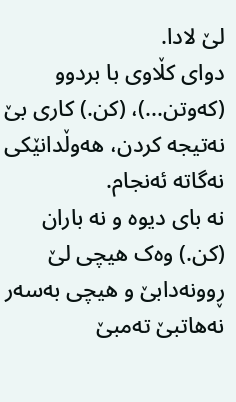لێ لادا.
دوای کڵاوی با بردوو
(کەوتن...)، (کن.) کاری بێ نەتیجە کردن، هەوڵدانێکی نەگاتە ئەنجام.
نە بای دیوە و نە باران
(کن.) وەک هیچی لێ ڕوونەدابێ و هیچی بەسەر نەهاتبێ تەمبێ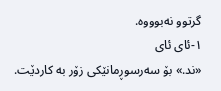گرتوو نەبوووە.
١-ئای ئای
«ند.» بۆ سەرسوڕمانێکی زۆر بە کاردێت.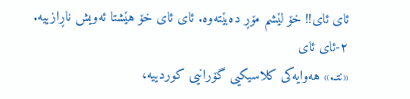ئای ئای!! خۆ لێشم مۆڕ دەبێتەوە. ئای ئای خۆ هێشتا ئەویش ناڕازییە.
٢-ئای ئای
«نتـ.» هەوایەکی کلاسیکیی گۆرانیی کوردییە،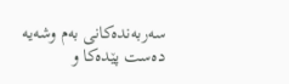سەربەندەکانی بەم وشەیە دەست پێدەکا و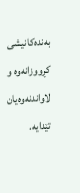بەندەکانیشی کڕووزانەوە و لاواندنەوەیان تێدایە.